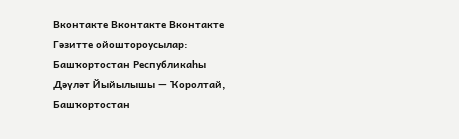Вконтакте Вконтакте Вконтакте
Гәзитте ойоштороусылар:
Башҡортостан Республикаһы
Дәүләт Йыйылышы — Ҡоролтай,
Башҡортостан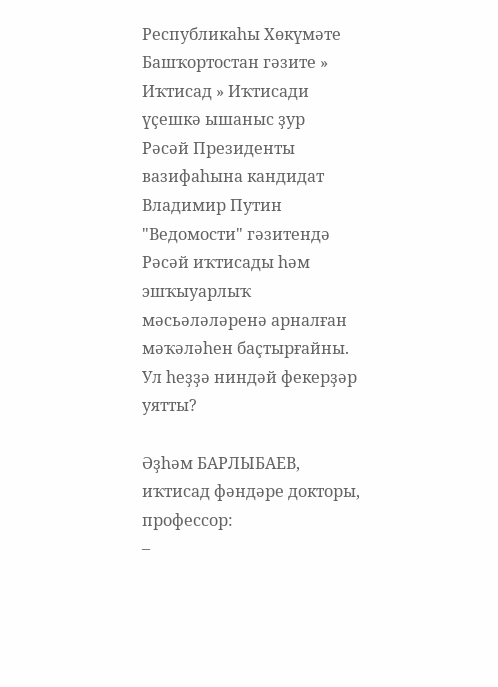Республикаһы Хөкүмәте
Башҡортостан гәзите » Иҡтисад » Иҡтисади үҫешкә ышаныс ҙур
Рәсәй Президенты вазифаһына кандидат Владимир Путин "Ведомости" гәзитендә Рәсәй иҡтисады һәм эшҡыуарлыҡ мәсьәләләренә арналған мәҡәләһен баҫтырғайны. Ул һеҙҙә ниндәй фекерҙәр уятты?

Әҙһәм БАРЛЫБАЕВ, иҡтисад фәндәре докторы, профессор:
–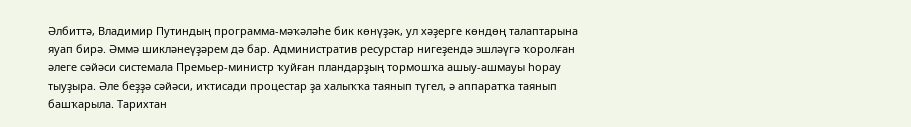Әлбиттә, Владимир Путиндың программа-мәҡәләһе бик көнүҙәк, ул хәҙерге көндөң талаптарына яуап бирә. Әммә шикләнеүҙәрем дә бар. Административ ресурстар нигеҙендә эшләүгә ҡоролған әлеге сәйәси системала Премьер-министр ҡуйған пландарҙың тормошҡа ашыу-ашмауы һорау тыуҙыра. Әле беҙҙә сәйәси, иҡтисади процестар ҙа халыҡҡа таянып түгел, ә аппаратҡа таянып башҡарыла. Тарихтан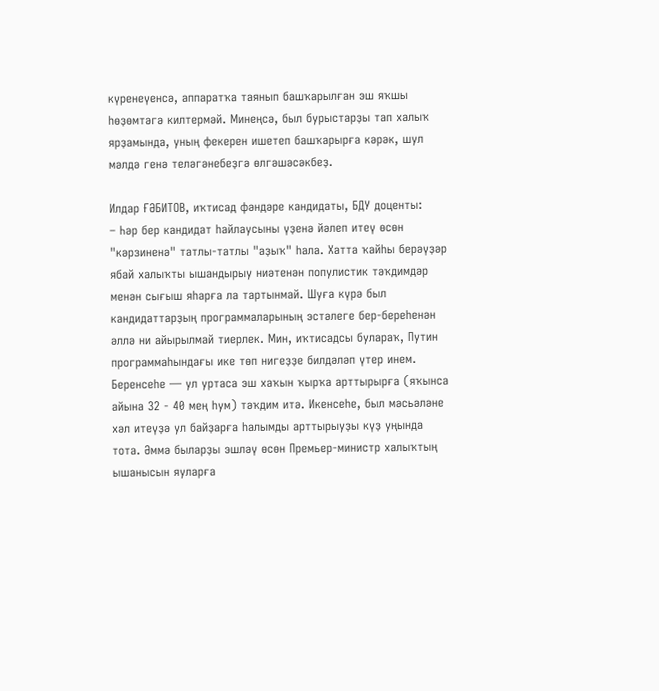күренеүенсә, аппаратҡа таянып башҡарылған эш яҡшы һөҙөмтәгә килтермәй. Минеңсә, был бурыстарҙы тап халыҡ ярҙамында, уның фекерен ишетеп башҡарырға кәрәк, шул мәлдә генә теләгәнебеҙгә өлгәшәсәкбеҙ.

Илдар ҒӘБИТОВ, иҡтисад фәндәре кандидаты, БДУ доценты:
– Һәр бер кандидат һайлаусыны үҙенә йәлеп итеү өсөн "кәрзиненә" татлы-татлы "аҙыҡ" һала. Хатта ҡайһы берәүҙәр ябай халыҡты ышандырыу ниәтенән популистик тәҡдимдәр менән сығыш яһарға ла тартынмай. Шуға күрә был кандидаттарҙың программаларының эстәлеге бер-береһенән әллә ни айырылмай тиерлек. Мин, иҡтисадсы булараҡ, Путин программаһындағы ике төп нигеҙҙе билдәләп үтер инем. Беренсеһе — ул уртаса эш хаҡын ҡырҡа арттырырға (яҡынса айына 32 - 40 мең һум) тәҡдим итә. Икенсеһе, был мәсьәләне хәл итеүҙә ул байҙарға һалымды арттырыуҙы күҙ уңында тота. Әммә быларҙы эшләү өсөн Премьер-министр халыҡтың ышанысын яуларға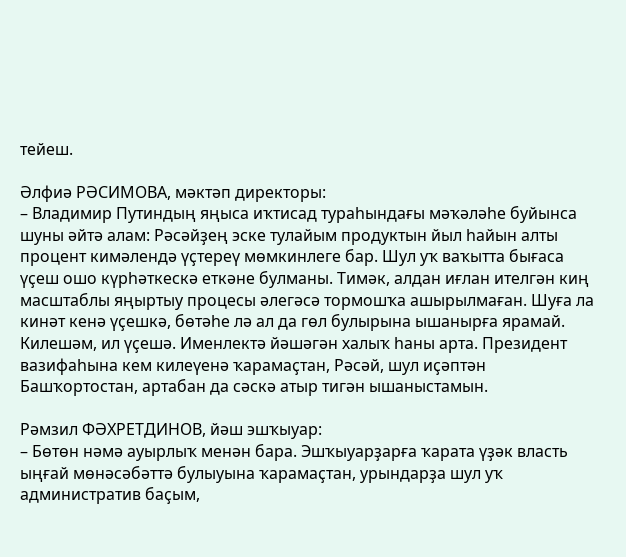тейеш.

Әлфиә РӘСИМОВА, мәктәп директоры:
– Владимир Путиндың яңыса иҡтисад тураһындағы мәҡәләһе буйынса шуны әйтә алам: Рәсәйҙең эске тулайым продуктын йыл һайын алты процент кимәлендә үҫтереү мөмкинлеге бар. Шул уҡ ваҡытта бығаса үҫеш ошо күрһәткескә еткәне булманы. Тимәк, алдан иғлан ителгән киң масштаблы яңыртыу процесы әлегәсә тормошҡа ашырылмаған. Шуға ла кинәт кенә үҫешкә, бөтәһе лә ал да гөл булырына ышанырға ярамай.
Килешәм, ил үҫешә. Именлектә йәшәгән халыҡ һаны арта. Президент вазифаһына кем килеүенә ҡарамаҫтан, Рәсәй, шул иҫәптән Башҡортостан, артабан да сәскә атыр тигән ышаныстамын.

Рәмзил ФӘХРЕТДИНОВ, йәш эшҡыуар:
– Бөтөн нәмә ауырлыҡ менән бара. Эшҡыуарҙарға ҡарата үҙәк власть ыңғай мөнәсәбәттә булыуына ҡарамаҫтан, урындарҙа шул уҡ административ баҫым,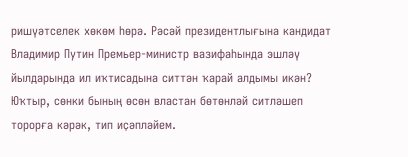ришүәтселек хөкөм һөрә. Рәсәй президентлығына кандидат Владимир Путин Премьер-министр вазифаһында эшләү йылдарында ил иҡтисадына ситтән ҡарай алдымы икән? Юҡтыр, сөнки бының өсөн властан бөтөнләй ситләшеп торорға кәрәк, тип иҫәпләйем.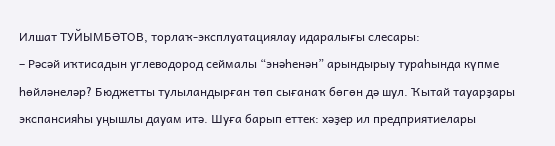Илшат ТУЙЫМБӘТОВ, торлаҡ-эксплуатациялау идаралығы слесары:
– Рәсәй иҡтисадын углеводород сеймалы “энәһенән” арындырыу тураһында күпме һөйләнеләр? Бюджетты тулыландырған төп сығанаҡ бөгөн дә шул. Ҡытай тауарҙары экспансияһы уңышлы дауам итә. Шуға барып еттек: хәҙер ил предприятиелары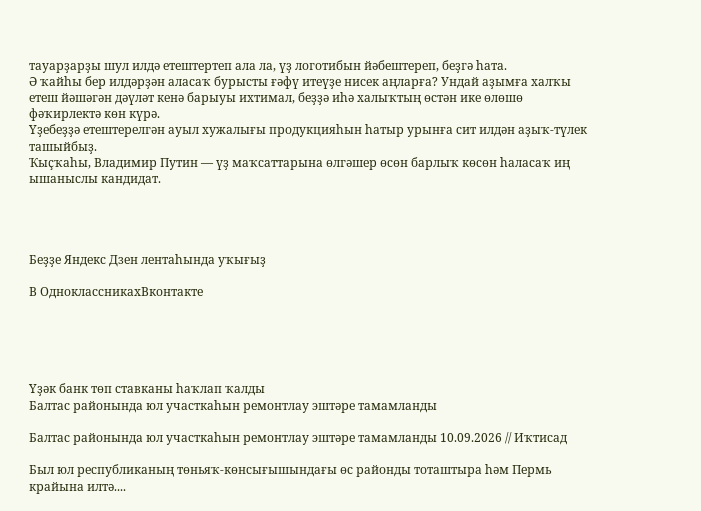тауарҙарҙы шул илдә етештертеп ала ла, үҙ логотибын йәбештереп, беҙгә һата.
Ә ҡайһы бер илдәрҙән аласаҡ бурысты ғәфү итеүҙе нисек аңларға? Ундай аҙымға халҡы етеш йәшәгән дәүләт кенә барыуы ихтимал, беҙҙә иһә халыҡтың өстән ике өлөшө фәҡирлектә көн күрә.
Үҙебеҙҙә етештерелгән ауыл хужалығы продукцияһын һатыр урынға сит илдән аҙыҡ-түлек ташыйбыҙ.
Ҡыҫҡаһы, Владимир Путин — үҙ маҡсаттарына өлгәшер өсөн барлыҡ көсөн һаласаҡ иң ышаныслы кандидат.




Беҙҙе Яндекс Дзен лентаһында уҡығыҙ

В ОдноклассникахВконтакте





Үҙәк банк төп ставканы һаҡлап ҡалды
Балтас районында юл участкаһын ремонтлау эштәре тамамланды

Балтас районында юл участкаһын ремонтлау эштәре тамамланды 10.09.2026 // Иҡтисад

Был юл республиканың төньяҡ-көнсығышындағы өс районды тоташтыра һәм Пермь крайына илтә....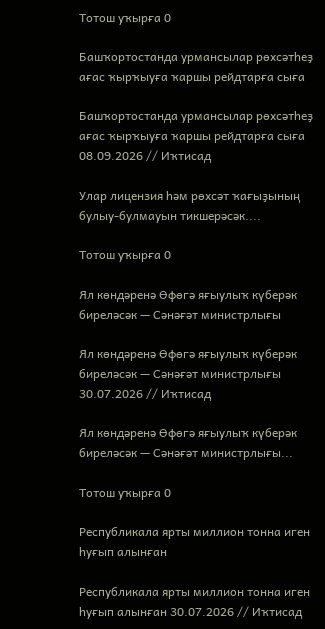Тотош уҡырға 0

Башҡортостанда урмансылар рөхсәтһеҙ ағас ҡырҡыуға ҡаршы рейдтарға сыға

Башҡортостанда урмансылар рөхсәтһеҙ ағас ҡырҡыуға ҡаршы рейдтарға сыға 08.09.2026 // Иҡтисад

Улар лицензия һәм рөхсәт ҡағыҙының булыу-булмауын тикшерәсәк....

Тотош уҡырға 0

Ял көндәренә Өфөгә яғыулыҡ күберәк биреләсәк — Сәнәғәт министрлығы

Ял көндәренә Өфөгә яғыулыҡ күберәк биреләсәк — Сәнәғәт министрлығы 30.07.2026 // Иҡтисад

Ял көндәренә Өфөгә яғыулыҡ күберәк биреләсәк — Сәнәғәт министрлығы...

Тотош уҡырға 0

Республикала ярты миллион тонна иген һуғып алынған

Республикала ярты миллион тонна иген һуғып алынған 30.07.2026 // Иҡтисад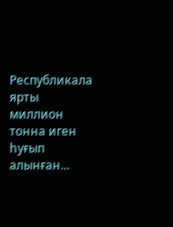Республикала ярты миллион тонна иген һуғып алынған...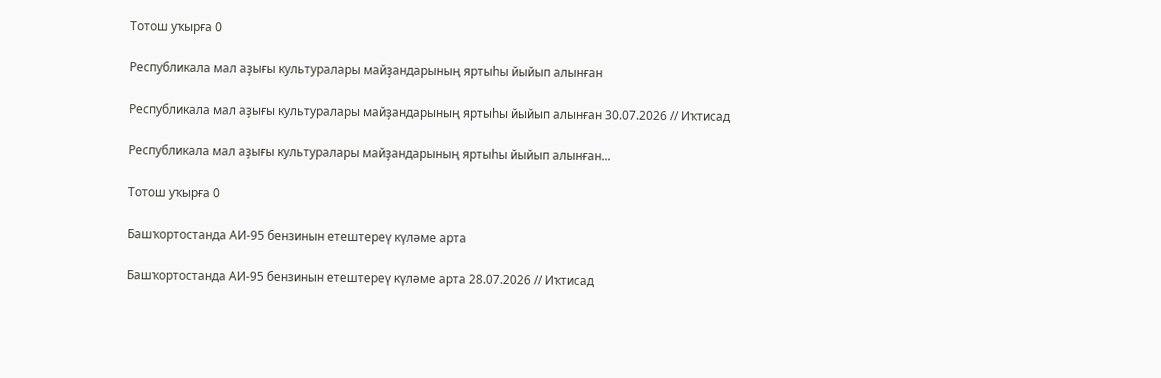Тотош уҡырға 0

Республикала мал аҙығы культуралары майҙандарының яртыһы йыйып алынған

Республикала мал аҙығы культуралары майҙандарының яртыһы йыйып алынған 30.07.2026 // Иҡтисад

Республикала мал аҙығы культуралары майҙандарының яртыһы йыйып алынған...

Тотош уҡырға 0

Башҡортостанда АИ-95 бензинын етештереү күләме арта

Башҡортостанда АИ-95 бензинын етештереү күләме арта 28.07.2026 // Иҡтисад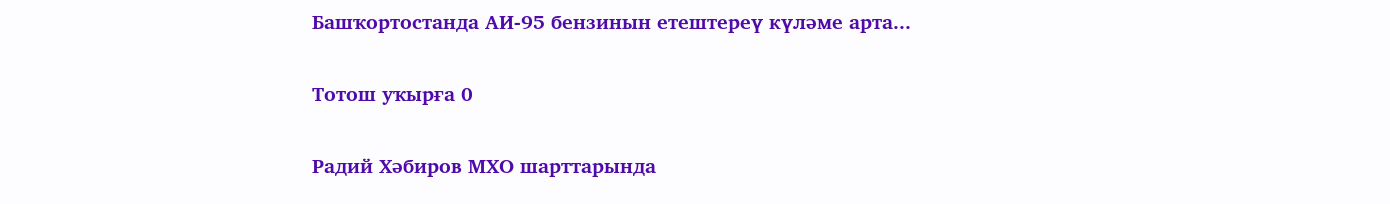Башҡортостанда АИ-95 бензинын етештереү күләме арта...

Тотош уҡырға 0

Радий Хәбиров МХО шарттарында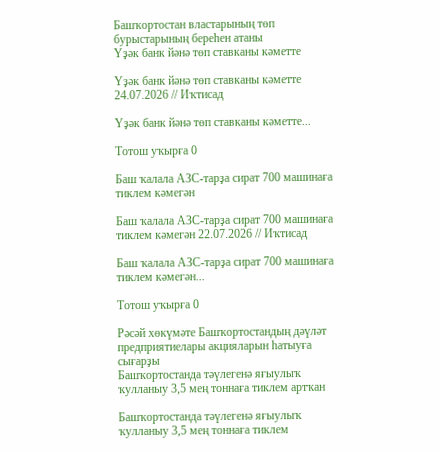Башҡортостан властарының төп бурыстарының береһен атаны
Үҙәк банк йәнә төп ставканы кәметте

Үҙәк банк йәнә төп ставканы кәметте 24.07.2026 // Иҡтисад

Үҙәк банк йәнә төп ставканы кәметте...

Тотош уҡырға 0

Баш ҡалала АЗС-тарҙа сират 700 машинаға тиклем кәмегән

Баш ҡалала АЗС-тарҙа сират 700 машинаға тиклем кәмегән 22.07.2026 // Иҡтисад

Баш ҡалала АЗС-тарҙа сират 700 машинаға тиклем кәмегән...

Тотош уҡырға 0

Рәсәй хөкүмәте Башҡортостандың дәүләт предприятиелары акцияларын һатыуға сығарҙы
Башҡортостанда тәүлегенә яғыулыҡ ҡулланыу 3,5 мең тоннаға тиклем артҡан

Башҡортостанда тәүлегенә яғыулыҡ ҡулланыу 3,5 мең тоннаға тиклем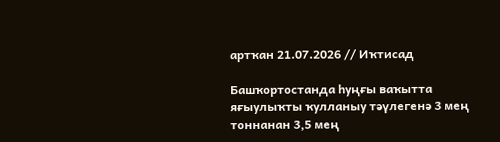артҡан 21.07.2026 // Иҡтисад

Башҡортостанда һуңғы ваҡытта яғыулыҡты ҡулланыу тәүлегенә 3 мең тоннанан 3,5 мең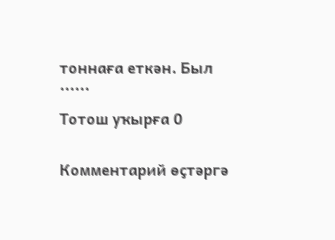тоннаға еткән. Был ......

Тотош уҡырға 0


Комментарий өҫтәргә